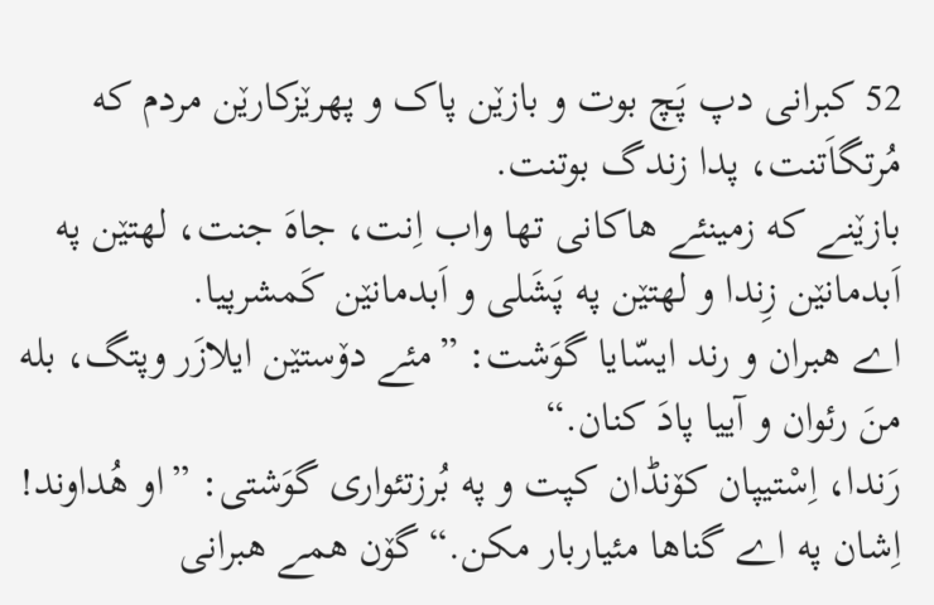52 کبرانی دپ پَچ بوت و بازێن پاک و پهرێزکارێن مردم که مُرتگاَتنت، پدا زندگ بوتنت.
بازێنے که زمینئے هاکانی تها واب اِنت، جاهَ جنت، لهتێن په اَبدمانێن زِندا و لهتێن په پَشَلی و اَبدمانێن کَمشرپیا.
اے هبران و رند ایسّایا گوَشت: ”مئے دۆستێن ایلازَر وپتگ، بله منَ رئوان و آییا پادَ کنان.“
رَندا، اِسْتیپان کۆنڈان کپت و په بُرزتئواری گوَشتی: ”او هُداوند! اِشان په اے گناها مئیاربار مکن.“ گۆن همے هبرانی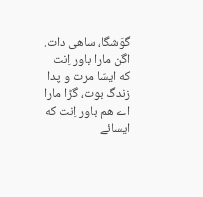گوَشگا، ساهی دات.
اگن مارا باور اِنت که ایسّا مرت و پدا زندگ بوت، گڑا مارا اے هم باور اِنت که ایسائے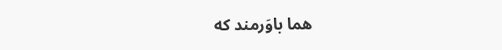هما باوَرمند که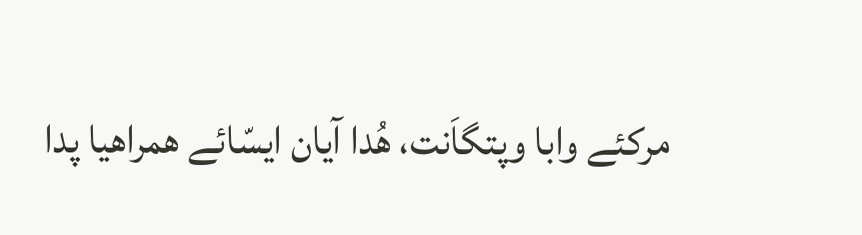مرکئے وابا وپتگاَنت، هُدا آیان ایسّائے همراهیا پدا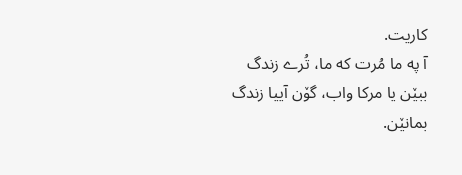کاریت.
آ په ما مُرت که ما، تُرے زندگ ببێن یا مرکا واب، گۆن آییا زندگ بمانێن.